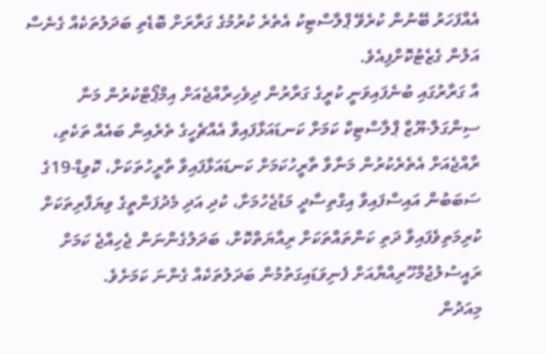އެއްފަހަރު ބޭނުން ކުރެވޭ ޕްލާސްޓިކު އެތެރެ ކުރުމުގެ ގަރާރަށް ބޮޑެތި ބަދަލުތަކެއް ގެނެސް އަލުން ގެޒެޓުކޮށްފިއެވެ.
އާ ގަރާރުގައި ބުނެފައިވަނީ ކުރީގެ ގަރާރުން ދިވެހިރާއްޖެއަށް އިމްޕޯޓްކުރުން މަނާ ސިންގަލް-ޔޫޒް ޕްލާސްޓިކް ކަމަށް ކަނޑައަޅާފައިވާ އެއްޗެހީގެ ތެރެއިން ބައެއް ތަކެތި، ރާއްޖެއަށް އެތެރެކުރުން މަނާވާ ތާރީހުކަމަށް ކަނޑައަޅާފައިވާ ތާރީހުތަކަށް، ކޮވިޑް-19ގެ ސަބަބުން އައިސްފައިވާ އިގްތިސާދީ މަޑުޖެހުމަށާ، ކުދި އަދި މެދުފަންތީގެ ވިޔަފާރިތަކަށް ކުރިމަތިވެފައިވާ ދަތި ކަންތައްތަކަށް ރިއާޔަތްކޮށް، ބަދަލުގެންނަން ޖެހިއްޖެ ކަމަށް ރައީސުލުޖުމްހޫރިއްޔާއަށް ފެނިވަޑައިގަތުމުން ބަދަލުތަކެއް ގެންނަ ކަމަށެވެ.
މިއަދުން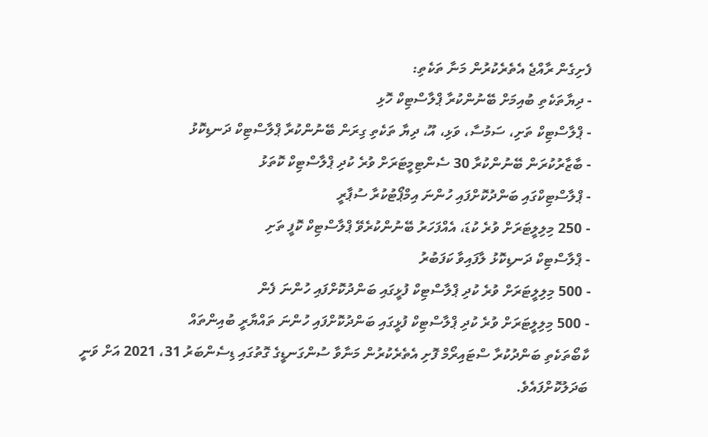ފެށިގެން ރާއްޖެ އެތެރެކުރުން މަނާ ތަކެތި:
- ދިޔާތަކެތި ބުއިމަށް ބޭނުންކުރާ ޕްލާސްޓިކް ހޮޅި
- ޕްލާސްޓިކް ތަށި، ސަމުސާ، ވަޅި، އޫ، ދިޔާ ތަކެތި ގިރަން ބޭނުންކުރާ ޕްލާސްޓިކް ދަނޑިކޮޅު
- ބާޒާރުކުރަން ބޭނުންކުރާ 30 ސެންޓިމީޓަރަށް ވުރެ ކުދި ޕްލާސްޓިކް ކޮތަޅު
- ޕްލާސްޓިކްގައި ބަންދުކޮށްފައި ހުންނަ އިމްޕޯޓުކުރާ ސުޕާރީ
- 250 މިލިލީޓަރަށް ވުރެ ކުޑަ، އެއްފަހަރު ބޭނުންކުރެވޭ ޕްލާސްޓިކް ކޮފީ ތަށި
- ޕްލާސްޓިކް ދަނޑިކޮޅު ލާފައިވާ ކަފަބުރު
- 500 މިލިލީޓަރަށް ވުރެ ކުދި ޕްލާސްޓިކް ފުޅީގައި ބަންދުކޮށްފައި ހުންނަ ފެން
- 500 މިލިލީޓަރަށް ވުރެ ކުދި ޕްލާސްޓިކް ފުޅީގައި ބަންދުކޮށްފައި ހުންނަ ތައްޔާރީ ބުއިންތައް
ކާބޯތަކެތި ބަންދުކުރާ ސްޓައިރޯމް ފޮށި އެތެރެކުރުން މަނާވާ ސުންގަނޑީގެ ގޮތުގައި ޑިސެންބަރު 31، 2021 އަށް ވަނީ ބަދަލުކޮށްފައެވެ.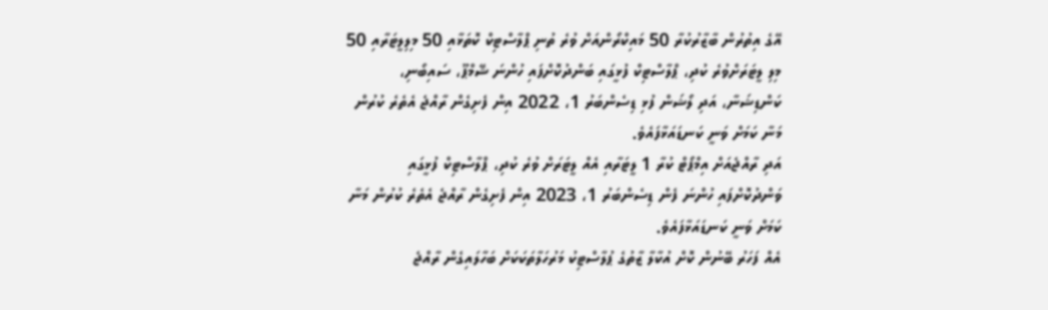އޭގެ އިތުރުން ބާޒާރުކުރާ 50 މައިކްރޯންއަށް ވުރެ ތުނި ޕްލާސްޓިކް ކޮތަޅާއި 50 މިލިލީޓަރާއި 50 މިލި ލީޓަރަށްވުރެ ކުދި، ޕްލާސްޓިކް ފުޅީގައި ބަންދުކޮށްފައި ހުންނަ ޝޭމްޕޫ، ސައިބޯނި، ކަންޑިޝަނާ، އަދި ލޯޝަން ފުޅި ޑިސެންބަރު 1، 2022 އިން ފެށިގެން ރާއްޖެ އެތެރެ ކުރުން މަނާ ކަމަށް ވަނީ ކަނޑައަޅާފައެވެ.
އަދި ރާއްޖެއަށް އިމްޕޯޓް ކުރާ 1 ލީޓަރާއި އެއް ލީޓަރަށް ވުރެ ކުދި، ޕްލާސްޓިކް ފުޅީގައި ވަންދުކޮށްފައި ހުންނަ ފެން ޑިސެންބަރު 1، 2023 އިން ފެށިގެން ރާއްޖެ އެތެރެ ކުރުން މަނާ ކަމަށް ވަނީ ކަނޑައަޅާފައެވެ.
އެއް ފަހަރު ބޭނުން ކޮށް އުކާލާ ޒާތުގެ ޕުލާސްޓިކު މަރުހަލާތަކަކަށް ބަހާލައިގެން ރާއްޖެ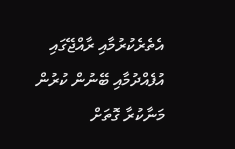އެތެރެކުރުމާއި ރާއްޖޭގައި އުފެއްދުމާއި ބޭނުން ކުރުން މަނާކުރާ ގޮތަށް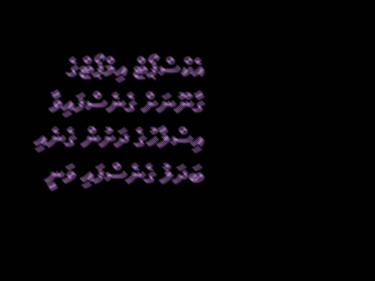އެކްސްޕޯޓް އިމްޕޯޓްގެ ގާނޫނަށް ގެނެސްފައިވާ އިސްލާހުގެ ދަށުން ގެނެއި ބަދަލު ގެނެސްފައި ވަނީ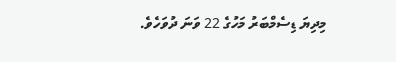މިދިޔަ ޑިސެމްބަރު މަހުގެ 22 ވަނަ ދުވަހެވެ.